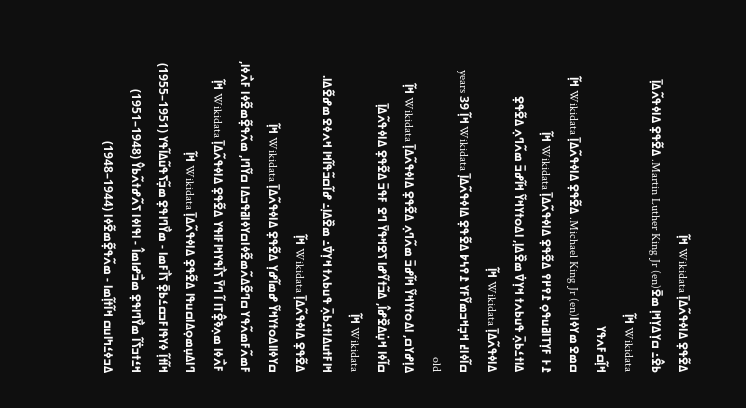ߡߐ߬ߟߐ߲ ߡߊߦߟߍ߬ߡߊ߲߫ Wikidata ߞߊ߲߬
ߕߐ߮߸ ߛߌ߲ߡߌ߲ߞߊ߲ ߘߐ߫(en) Martin Luther King Jr. ߡߐ߬ߟߐ߲ ߡߊߦߟߍ߬ߡߊ߲߫ Wikidata ߞߊ߲߬
ߞߊ߲߬ߛߓߍߟߌ
ߛߘߐ ߘߌߦߊ(en) Michael King Jr. ߡߐ߬ߟߐ߲ ߡߊߦߟߍ߬ߡߊ߲߫ Wikidata ߞߊ߲߬
߁߅ ߓߌ߲ߠߊߥߎߟߋ߲ ߁߉߂߉ ߡߐ߬ߟߐ߲ ߡߊߦߟߍ߬ߡߊ߲߫ Wikidata ߞߊ߲߬
ߡߊߙߑߕߍ߲߫ ߟߎߕߍߙ ߞߌ߲ߜ߭ ߘߐ߰ߡߊ߲, ߊߡߋߙߌߞߌ߬ ߞߊ߬ߝߏ߫ ߘߍ߬ߣߍ߲ ߡߐ߬ߟߐ߲ ߡߊߦߟߍ߬ߡߊ߲߫ Wikidata ߞߊ߲߬
ߛߊ߬ߦߊ߄ ߞߏ߲ߞߏߘߌ߬ߓߌ ߁߉߆߈ ߡߐ߬ߟߐ߲ ߡߊߦߟߍ߬ߡߊ߲߫ Wikidata ߞߊ߲߬ 39 years old
ߡߊ߲ߝߌߛ, ߊߡߋߙߌߞߌ߬ ߞߊ߬ߝߏ߫ ߘߍ߬ߣߍ߲ ߡߐ߬ߟߐ߲ ߡߊߦߟߍ߬ߡߊ߲߫ Wikidata ߞߊ߲߬
ߛߊ߬ߦߊ ߞߎ߲߭ߡߐ߰ߝߊ߮, ߡߏ߬ߙߌ߬ߝߊ ߖߐߞߟߌ߫ ߣߐ ߓߟߏ߫ ߡߐ߬ߟߐ߲ ߡߊߦߟߍ߬ߡߊ߲߫ Wikidata ߞߊ߲߬
ߞߊߓߙߎߡߊߙߑߕߍ߲߫ ߟߎߕߍߙ ߞߌ߲ߜ߭߸ ߘߐ߰ߡߊ߲߸ ߝߊ߬ߛߏ߬ߟߊ߬ߞߊ ߞߍߦߐ ߘߝߐ߬ߡߊ. ߡߐ߬ߟߐ߲ ߡߊߦߟߍ߬ߡߊ߲߫ Wikidata ߞߊ߲߬
ߛߌߦߊߊߡߋߙߌߞߌ߬ ߝߘߊ߬ߝߌ߲ ߡߐ߬ߟߐ߲ ߡߊߦߟߍ߬ߡߊ߲߫ Wikidata ߞߊ߲߬
ߓߘߍ߬ߓߘߍ߬ߟߌ ߛߣߐ߬ߡߍ߬ߘߐ߬ߦߊߛߌߦߊߥߟߏߡߊ ߛߌ߬ߣߊ, ߘߍ߬ߟߐ߲߬ߘߐ߬ߦߊ ߓߍ߯ߦߊ, ߓߍ߯ߦߊ ߘߍ߲ߢߐ߲߮ߠߊ ߊ߬ ߣߌ߫ ߖߊ߯ߟߌߞߊߓߊߟߌ ߡߐ߬ߟߐ߲ ߡߊߦߟߍ߬ߡߊ߲߫ Wikidata ߞߊ߲߬
ߣߊߡߎ߲ߘߋ߲ߡߊߛߎߟߊ ߡߐ߬ߟߐ߲ ߡߊߦߟߍ߬ߡߊ߲߫ Wikidata ߞߊ߲߬
ߞߊ߬ߙߊ߲߬ ߦߌߟߊߓߏߛߑߕߐ߲߫ ߖߊ߯ߓߘߊ - ߘߌ߯ߣߊߟߐ߲ ߘߏ߲߬ߖߟߎ߬ߡߊ߬ߟߌ (1951–1955)
ߞߑߙߏߖ߭ߊ߬ ߘߌ߯ߣߊߟߐ߲ ߘߏ߯ߝߊߘߊ߮ - ߊߟߊߦߊ ߖߍ߬ߝߙߍ߬ߕߌ߮ (1948–1951)
ߡߏߦߑߤߊߎߛ ߞߊ߬ߙߊ߲߬ߘߊ - ߘߍ߬ߟߐ߲߬ߘߐ߬ߦߊ (1944–1948)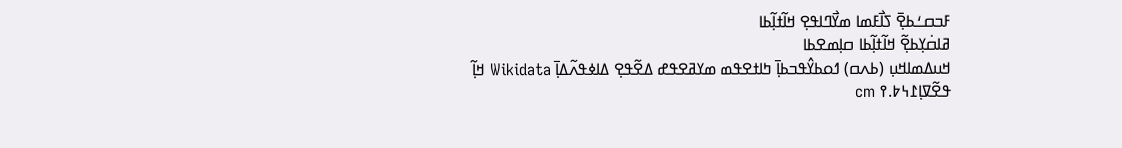ߓߏߛߑߕߐ߲߫ ߖߊ߯ߓߘߊ ߘߌ߯ߣߊߟߐ߲ ߞߊ߬ߙߊ߲߬ߕߊ
ߥߊߛ߭ߌ߲ߕߐ߲߬ ߞߊ߬ߙߊ߲߬ߕߊ ߛߊ߲ߘߐߕߊ
ߞߎߡߘߊߞߎ߲ (ߕߍߛ) ߗߋߕߌ߮ߟߏߕߊ߲߫ ߤߊߙߐߟߘ ߘߌߥߐߟߝ ߡߐ߬ߟߐ߲ ߡߊߦߟߍ߬ߡߊ߲߫ Wikidata ߞߊ߲߬
ߟߐ߬ߜߊ߲߁߆߈.߉ cm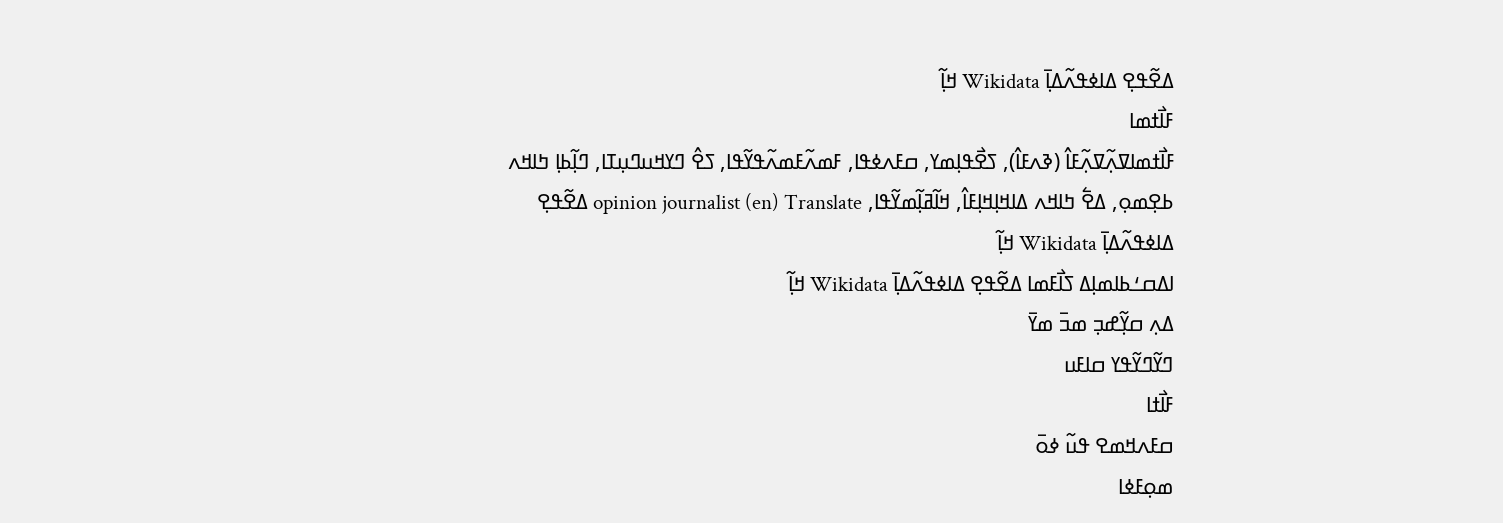ߡߐ߬ߟߐ߲ ߡߊߦߟߍ߬ߡߊ߲߫ Wikidata ߞߊ߲߬
ߓߊ߯ߙߘߊ
ߓߊ߯ߙߘߊߜߍ߲߬ߜߍ߲߬ߓߊ߮ (ߢߍߓߊ߮), ߖߐ߯ߟߊ߲ߘߌ, ߛߓߍߦߟߊ, ߓߘߍ߬ߓߘߍ߬ߟߌ߬ߟߊ, ߖߐ߮ ߣߌߞߎߣߎ߲ߠߊ, ߣߊ߲߬ߕߊ߲ ߤߊߞߍ ߕߐ߲ߘߋ߲, ߡߐ߱ ߤߊߞߍ ߡߊߞߊ߲ߞߊ߲ߓߊ߮, ߞߊ߬ߥߊ߲߬ߘߌ߬ߟߊ, opinion journalist (en) Translate ߡߐ߬ߟߐ߲ ߡߊߦߟߍ߬ߡߊ߲߫ Wikidata ߞߊ߲߬
ߊߡߛߑߕߊߘߊ߲ߡ ߖߊ߯ߓߘߊ ߡߐ߬ߟߐ߲ ߡߊߦߟߍ߬ߡߊ߲߫ Wikidata ߞߊ߲߬
ߡߍ߲ ߛߌ߲߬ߝߏ߲ ߘߏ߫ ߘߌ߫
ߣߌ߬ߣߌ߬ߟߌ ߛߊߓߎ
ߓߊ߯ߙߊ
ߛߓߍߞߘߐ ߟߎ߬ ߦߋ߫
ߘߋ߲ߓߦߊ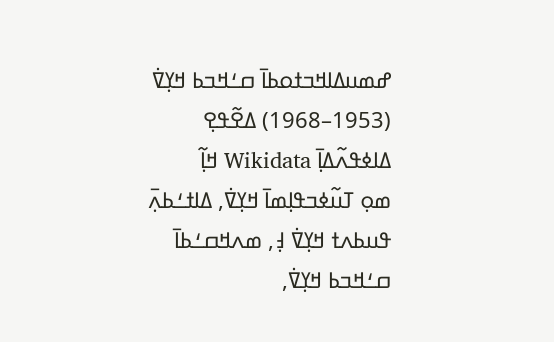ߝߘߎߡߊߞߏߙߋߕߊ߫ ߛߑߞߏߕ ߞߌ߲ߜ߭ (1953–1968) ߡߐ߬ߟߐ߲ ߡߊߦߟߍ߬ߡߊ߲߫ Wikidata ߞߊ߲߬
ߘߋ߲ ߠߎ߬ߦߏߟߊ߲ߘߊ߫ ߞߌ߲ߜ߭, ߡߊߙߑߕߍ߲߫ ߟߎߕߍߙ ߞߌ߲ߜ߭ ߃߲, ߘߍߞߛߑߕߊ߫ ߛߑߞߏߕ ߞߌ߲ߜ߭,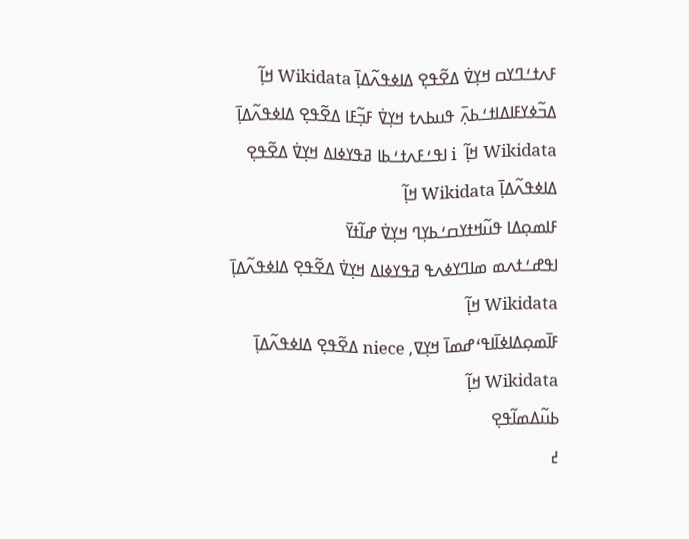ߓߍߙߑߣߌߛ ߞߌ߲ߜ߭ ߡߐ߬ߟߐ߲ ߡߊߦߟߍ߬ߡߊ߲߫ Wikidata ߞߊ߲߬
ߡߏ߬ߦߌߓߊߡߊߙߑߕߍ߲߫ ߟߎߕߍߙ ߞߌ߲ߜ߭ ߓߏ߲߬ߓߊ ߡߐ߬ߟߐ߲ ߡߊߦߟߍ߬ߡߊ߲߫ Wikidata ߞߊ߲߬  i ߊߟߑߓߍߙߑߕߊ ߥߟߌߦߊߡ ߞߌ߲ߜ߭ ߡߐ߬ߟߐ߲ ߡߊߦߟߍ߬ߡߊ߲߫ Wikidata ߞߊ߲߬
ߓߊߘߋ߲ߡߊ ߟߎ߬ߞߙߌߛߑߕߌ߲ߣ ߞߌ߲ߜ߭ ߝߊ߬ߙߌ߫
ߊߟߝߑߙߍߘ ߘߊߣߌߦߍߟ ߥߟߌߦߊߡ ߞߌ߲ߜ߭ ߡߐ߬ߟߐ߲ ߡߊߦߟߍ߬ߡߊ߲߫ Wikidata ߞߊ߲߬
ߓߊ߫ߘߋ߲ߡߊߦߊ߫ߊߟߵߝߘߊ߫ ߞߌ߲ߜ, niece ߡߐ߬ߟߐ߲ ߡߊߦߟߍ߬ߡߊ߲߫ Wikidata ߞߊ߲߬
ߕߎ߬ߡߘߊ߬ߟߐ߲
߄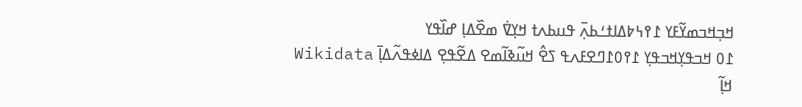ߞߏ߲ߞߏߘߌ߬ߓߌ ߁߉߆߈ߡߊߙߑߕߍ߲߫ ߟߎߕߍߙ ߞߌ߲ߜ߭ ߘߐ߰ߡߊ߲ ߝߊ߰ߟߌ
߁߀ ߞߏߟߌ߲ߞߏߟߌ߲ ߁߉߀߁ߣߐߓߍߟ ߖߐ߮ ߞߎ߬ߢߊ߬ߘߐ ߡߐ߬ߟߐ߲ ߡߊߦߟߍ߬ߡߊ߲߫ Wikidata ߞߊ߲߬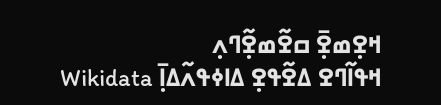ߞߐ߲ߘߐ߲߫ ߛߐ߬ߘߐ߲߬ߣߍ߲
ߞߟߊ߬ߣߐ ߡߐ߬ߟߐ߲ ߡߊߦߟߍ߬ߡߊ߲߫ Wikidata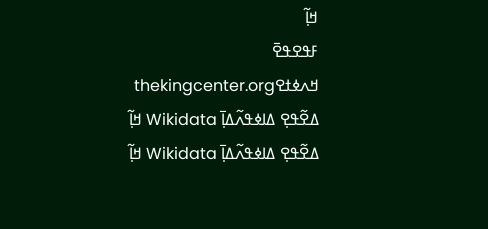ߞߊ߲߬
ߓߟߐߟߐ߫ ߞߍߦߙߐthekingcenter.org ߡߐ߬ߟߐ߲ ߡߊߦߟߍ߬ߡߊ߲߫ Wikidata ߞߊ߲߬
ߡߐ߬ߟߐ߲ ߡߊߦߟߍ߬ߡߊ߲߫ Wikidata ߞߊ߲߬